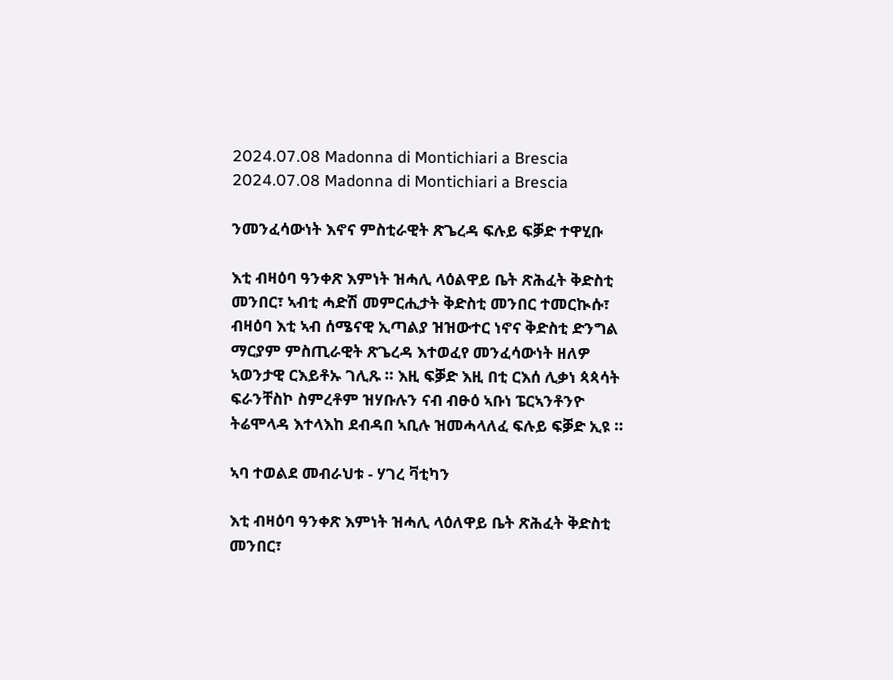2024.07.08 Madonna di Montichiari a Brescia 2024.07.08 Madonna di Montichiari a Brescia

ንመንፈሳውነት እኖና ምስቲራዊት ጽጌረዳ ፍሉይ ፍቓድ ተዋሂቡ

እቲ ብዛዕባ ዓንቀጽ እምነት ዝሓሊ ላዕልዋይ ቤት ጽሕፈት ቅድስቲ መንበር፣ ኣብቲ ሓድሽ መምርሒታት ቅድስቲ መንበር ተመርኲሱ፣ ብዛዕባ እቲ ኣብ ሰሜናዊ ኢጣልያ ዝዝውተር ነኖና ቅድስቲ ድንግል ማርያም ምስጢራዊት ጽጌረዳ እተወፈየ መንፈሳውነት ዘለዎ ኣወንታዊ ርእይቶኡ ገሊጹ ። እዚ ፍቓድ እዚ በቲ ርእሰ ሊቃነ ጳጳሳት ፍራንቸስኮ ስምረቶም ዝሃቡሉን ናብ ብፁዕ ኣቡነ ፔርኣንቶንዮ ትሬሞላዳ እተላእከ ደብዳበ ኣቢሉ ዝመሓላለፈ ፍሉይ ፍቓድ ኢዩ ።

ኣባ ተወልደ መብራህቱ - ሃገረ ቫቲካን

እቲ ብዛዕባ ዓንቀጽ እምነት ዝሓሊ ላዕለዋይ ቤት ጽሕፈት ቅድስቲ መንበር፣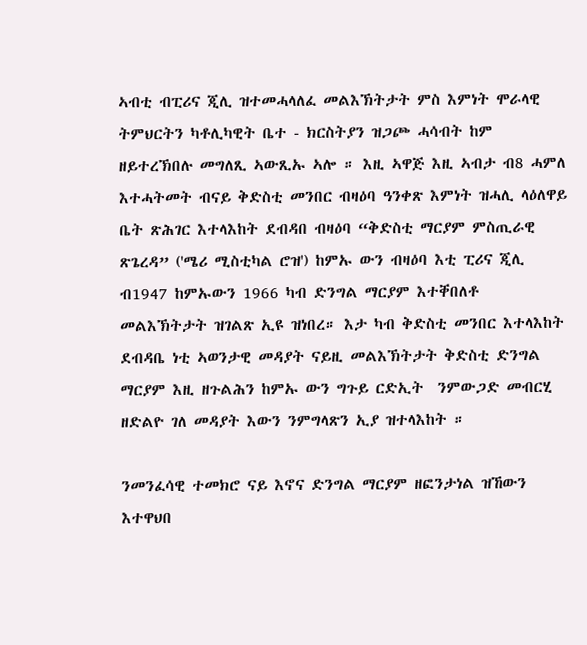ኣብቲ ብፒሪና ጂሊ ዝተመሓላለፈ መልእኽትታት ምስ እምነት ሞራላዊ ትምህርትን ካቶሊካዊት ቤተ - ክርስትያን ዝጋጮ ሓሳብት ከም ዘይተረኽበሉ መግለጺ ኣውጺኡ ኣሎ ። እዚ ኣዋጅ እዚ ኣብታ ብ8 ሓምለ እተሓትመት ብናይ ቅድስቲ መንበር ብዛዕባ ዓንቀጽ እምነት ዝሓሊ ላዕለዋይ ቤት ጽሕገር እተላእከት ደብዳበ ብዛዕባ “ቅድስቲ ማርያም ምስጢራዊ ጽጌረዳ” ('ሜሪ ሚስቲካል ሮዝ') ከምኡ ውን ብዛዕባ እቲ ፒሪና ጂሊ ብ1947 ከምኡውን 1966 ካብ ድንግል ማርያም እተቐበለቶ መልእኽትታት ዝገልጽ ኢዩ ዝነበረ። እታ ካብ ቅድስቲ መንበር እተላእከት ደብዳቤ ነቲ ኣወንታዊ መዳያት ናይዚ መልእኽትታት ቅድስቲ ድንግል ማርያም እዚ ዘጉልሕን ከምኡ ውን ግጉይ ርድኢት  ንምውጋድ መብርሂ ዘድልዮ ገለ መዳያት እውን ንምግላጽን ኢያ ዝተላእከት ።

ንመንፈሳዊ ተመክሮ ናይ እኖና ድንግል ማርያም ዘፎንታነል ዝኸውን እተዋህበ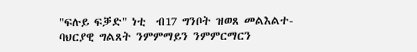"ፍሉይ ፍቓድ" ነቲ  ብ17 ግንቦት ዝወጸ መልእልተ-ባህርያዊ ግልጸት ንምምማይን ንምምርማርን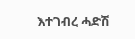እተገብረ ሓድሽ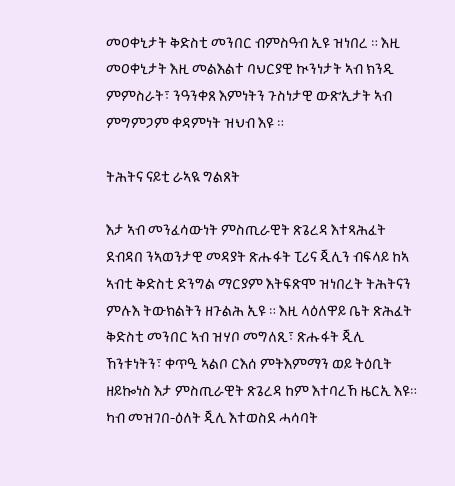መዐቀኒታት ቅድስቲ መንበር ብምስዓብ ኢዩ ዝነበረ ። እዚ መዐቀኒታት እዚ መልእልተ ባህርያዊ ኲንነታት ኣብ ክንዲ ምምስራት፣ ንዓንቀጸ እምነትን ጉስነታዊ ውጽ’ኢታት ኣብ ምግምጋም ቀዳምነት ዝህብ እዩ ።

ትሕትና ናይቲ ራኣዪ ግልጸት

እታ ኣብ መንፈሳውነት ምስጢራዊት ጽጌረዳ እተጻሕፈት ደብዳበ ንኣወንታዊ መዳያት ጽሑፋት ፒሪና ጂሊን ብፍላይ ከኣ ኣብቲ ቅድስቲ ድንግል ማርያም እትፍጽሞ ዝነበረት ትሕትናን ምሉእ ትውክልትን ዘጉልሕ ኢዩ ። እዚ ላዕለዋይ ቤት ጽሕፈት ቅድስቲ መንበር ኣብ ዝሃቦ መግለጺ፣ ጽሑፋት ጂሊ ኸንቱነትን፣ ቀጥዒ ኣልቦ ርእሰ ምትእምማን ወይ ትዕቢት ዘይኰነስ እታ ምስጢራዊት ጽጌረዳ ከም እተባረኸ ዜርኢ እዩ። ካብ መዝገበ-ዕለት ጂሊ እተወስደ ሓሳባት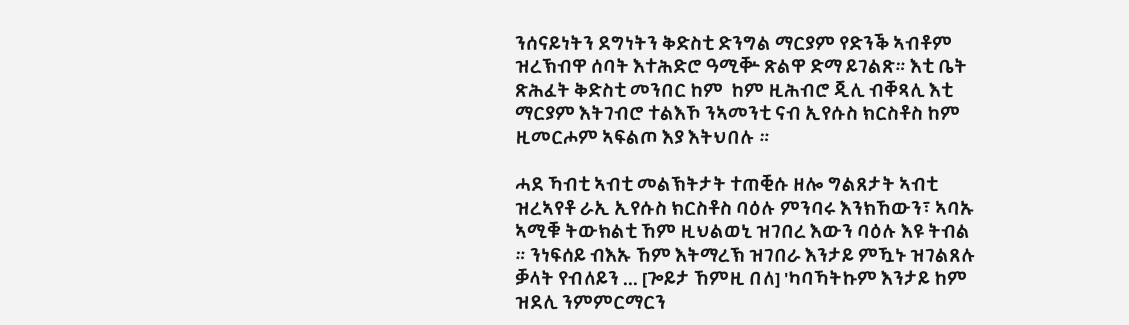ንሰናይነትን ደግነትን ቅድስቲ ድንግል ማርያም የድንቕ ኣብቶም ዝረኽብዋ ሰባት እተሕድሮ ዓሚቝ ጽልዋ ድማ ይገልጽ። እቲ ቤት ጽሕፈት ቅድስቲ መንበር ከም  ከም ዚሕብሮ ጂሊ ብቐጻሊ እቲ ማርያም እትገብሮ ተልእኾ ንኣመንቲ ናብ ኢየሱስ ክርስቶስ ከም ዚመርሖም ኣፍልጦ እያ እትህበሉ ።

ሓደ ኻብቲ ኣብቲ መልኽትታት ተጠቒሱ ዘሎ ግልጸታት ኣብቲ ዝረኣየቶ ራኢ ኢየሱስ ክርስቶስ ባዕሉ ምንባሩ እንክኸውን፣ ኣባኡ ኣሚቑ ትውክልቲ ኸም ዚህልወኒ ዝገበረ እውን ባዕሉ እዩ ትብል ። ንነፍሰይ ብእኡ ኸም እትማረኽ ዝገበራ እንታይ ምዃኑ ዝገልጸሉ ቓላት የብለይን ... [ጐይታ ኸምዚ በለ] 'ካባኻትኩም እንታይ ከም ዝደሊ ንምምርማርን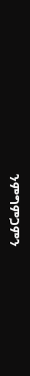ንምግምጋምን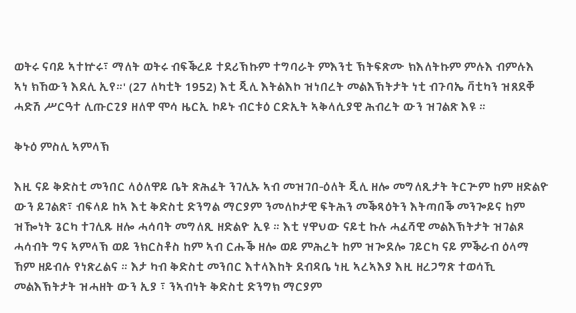ወትሩ ናባይ ኣተኵሩ፣ ማለት ወትሩ ብፍቕረይ ተደሪኽኩም ተግባራት ምእንቲ ኽትፍጽሙ ክእለትኩም ምሉእ ብምሉእ ኣነ ክኸውን እደሊ ኢየ።' (27 ለካቲት 1952) እቲ ጂሊ እትልእኮ ዝነበረት መልእኽትታት ነቲ ብጉባኤ ቫቲካን ዝጸደቐ ሓድሽ ሥርዓተ ሊጡርጊያ ዘለዋ ሞሳ ዜርኢ ኮይኑ ብርቱዕ ርድኢት ኣቅላሲያዊ ሕብረት ውን ዝገልጽ እዩ ።

ቅኑዕ ምስሊ ኣምላኽ

እዚ ናይ ቅድስቲ መንበር ላዕለዋይ ቤት ጽሕፈት ንገሊኡ ኣብ መዝገበ-ዕለት ጂሊ ዘሎ መግለጺታት ትርጕም ከም ዘድልዮ ውን ይገልጽ፣ ብፍላይ ከኣ እቲ ቅድስቲ ድንግል ማርያም ንመለኮታዊ ፍትሕን መቕጻዕትን እትጣበቕ መንጐይና ከም ዝዀነት ጌርካ ተገሊጹ ዘሎ ሓሳባት መግለጺ ዘድልዮ ኢዩ ። እቲ ሃዋህው ናይቲ ኩሉ ሓፈሻዊ መልእኽትታት ዝገልጾ ሓሳብት ግና ኣምላኽ ወይ ንክርስቶስ ከም ኣብ ርሑቕ ዘሎ ወይ ምሕረት ከም ዝጐደሎ ገይርካ ናይ ምቕራብ ዕላማ ኸም ዘይብሉ የነጽረልና ። እታ ካብ ቅድስቲ መንበር እተላእከት ደብዳቤ ነዚ ኣረኣእያ እዚ ዘረጋግጽ ተወሳኺ መልእኽትታት ዝሓዘት ውን ኢያ ፣ ንኣብነት ቅድስቲ ድንግክ ማርያም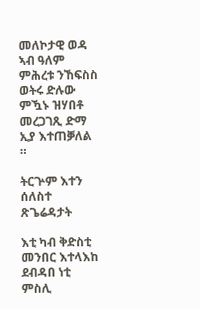መለኮታዊ ወዳ ኣብ ዓለም ምሕረቱ ንኸፍስስ ወትሩ ድሉው ምዃኑ ዝሃበቶ መረጋገጺ ድማ ኢያ እተጠቓለል ።

ትርጕም እተን ሰለስተ ጽጌሬዳታት

እቲ ካብ ቅድስቲ መንበር እተላእከ  ደብዳበ ነቲ ምስሊ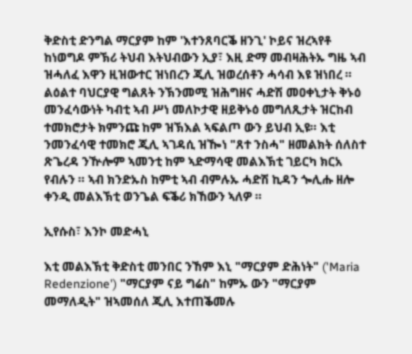ቅድስቲ ድንግል ማርያም ከም 'እተንጸባርቕ ዘንጊ' ኮይና ዝረኣየቶ ከነወግዶ ምኽሪ ትህብ እትህብውን ኢያ፣ እዚ ድማ መብዛሕትኡ ግዜ ኣብ ዝሓለፈ እዋን ዚዝውተር ዝነበረን ጂሊ ዝወረሰቶን ሓሳብ እዩ ዝነበረ ። ልዕልተ ባህርያዊ ግልጸት ንኽንመሚ ዝሕግዘና ሓድሽ መዐቀኒታት ቅኑዕ መንፈሳውነት ካብቲ ኣብ ሥነ መለኮታዊ ዘይቅኑዕ መግለጺታት ዝርከብ ተመክሮታት ክምንጩ ከም ዝኽእል ኣፍልጦ ውን ይህብ ኢዩ። እቲ ንመንፈሳዊ ተመክሮ ጂሊ ኣገዳሲ ዝዀነ "ጸተ ንስሓ" ዘመልክት ሰለስተ ጽጌረዳ ንዅሎም ኣመንቲ ከም ኣድማሳዊ መልእኽቲ ገይርካ ክርአ የብሉን ። ኣብ ክንድኡስ ከምቲ ኣብ ብምሉኡ ሓድሽ ኪዳን ጐሊሑ ዘሎ ቀንዲ መልእኽቲ ወንጌል ፍቕሪ ክኸውን ኣለዎ ።

ኢየሱስ፣ እንኮ መድሓኒ

እቲ መልእኽቲ ቅድስቲ መንበር ንኸም እኒ "ማርያም ድሕነት" ('Maria Redenzione') "ማርያም ናይ ግሬስ" ከምኡ ውን "ማርያም መማለዲት" ዝኣመሰለ ጂሊ እተጠቕመሉ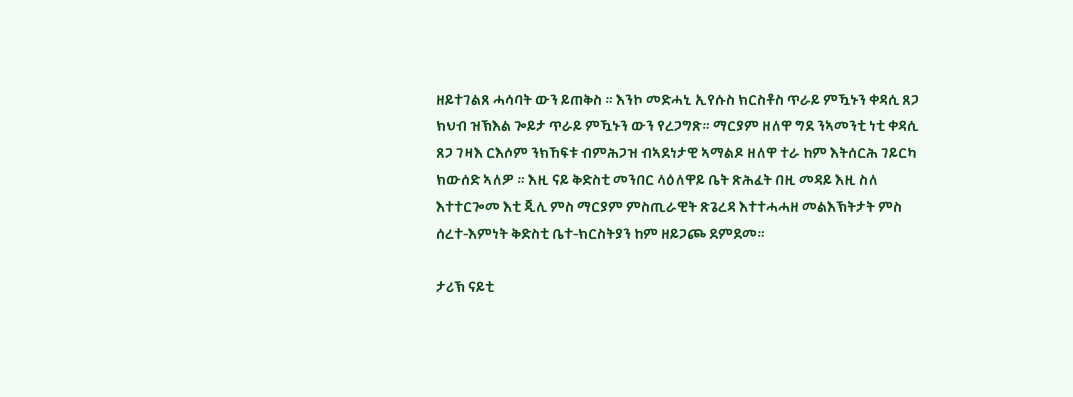ዘይተገልጸ ሓሳባት ውን ይጠቅስ ። እንኮ መድሓኒ ኢየሱስ ክርስቶስ ጥራይ ምዃኑን ቀዳሲ ጸጋ ክህብ ዝኽእል ጐይታ ጥራይ ምዃኑን ውን የረጋግጽ። ማርያም ዘለዋ ግደ ንኣመንቲ ነቲ ቀዳሲ ጸጋ ገዛእ ርእሶም ንክኸፍቱ ብምሕጋዝ ብኣደነታዊ ኣማልዶ ዘለዋ ተራ ከም እትሰርሕ ገይርካ ክውሰድ ኣለዎ ። እዚ ናይ ቅድስቲ መንበር ላዕለዋይ ቤት ጽሕፈት በዚ መዳይ እዚ ስለ እተተርጐመ እቲ ጂሊ ምስ ማርያም ምስጢራዊት ጽጌረዳ እተተሓሓዘ መልእኽትታት ምስ ሰረተ-እምነት ቅድስቲ ቤተ-ክርስትያን ከም ዘይጋጮ ደምደመ።

ታሪኽ ናይቲ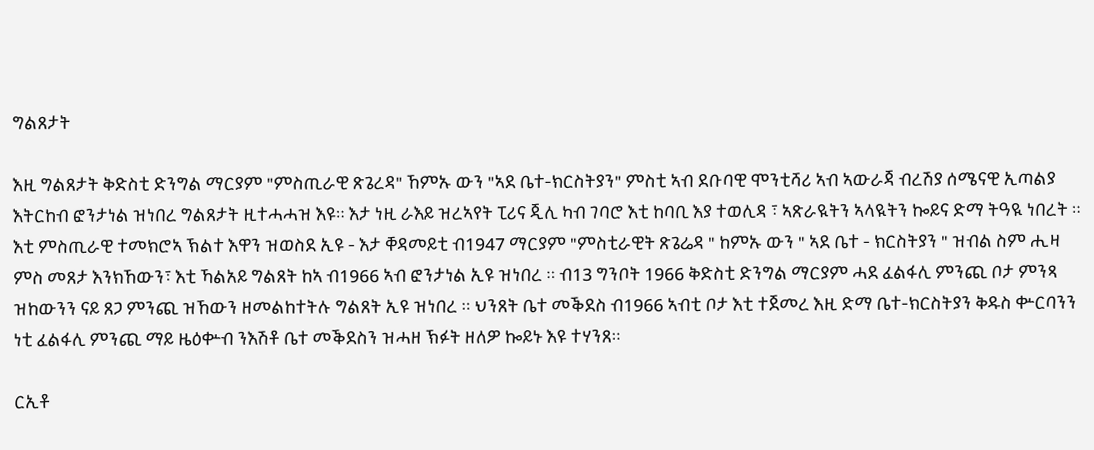ግልጸታት

እዚ ግልጸታት ቅድስቲ ድንግል ማርያም "ምስጢራዊ ጽጌረዳ" ኸምኡ ውን "ኣደ ቤተ-ክርስትያን" ምስቲ ኣብ ደቡባዊ ሞንቲሻሪ ኣብ ኣውራጃ ብረሽያ ሰሜናዊ ኢጣልያ እትርከብ ፎንታነል ዝነበረ ግልጸታት ዚተሓሓዝ እዩ። እታ ነዚ ራእይ ዝረኣየት ፒሪና ጂሊ ካብ ገባሮ እቲ ከባቢ እያ ተወሊዳ ፣ ኣጽራዪትን ኣላዪትን ኰይና ድማ ትዓዪ ነበረት ። እቲ ምስጢራዊ ተመክሮኣ ኽልተ እዋን ዝወስደ ኢዩ - እታ ቐዳመይቲ ብ1947 ማርያም "ምስቲራዊት ጽጌሬዳ " ከምኡ ውን " ኣደ ቤተ - ክርስትያን " ዝብል ስም ሒዛ ምስ መጸታ እንክኸውን፣ እቲ ኻልአይ ግልጸት ከኣ ብ1966 ኣብ ፎንታነል ኢዩ ዝነበረ ። ብ13 ግንቦት 1966 ቅድስቲ ድንግል ማርያም ሓደ ፈልፋሊ ምንጪ ቦታ ምንጻ ዝከውንን ናይ ጸጋ ምንጪ ዝኸውን ዘመልከተትሉ ግልጸት ኢዩ ዝነበረ ። ህንጸት ቤተ መቕደስ ብ1966 ኣብቲ ቦታ እቲ ተጀመረ እዚ ድማ ቤተ-ክርስትያን ቅዱስ ቍርባንን ነቲ ፈልፋሊ ምንጪ ማይ ዜዕቍብ ንእሽቶ ቤተ መቕደስን ዝሓዘ ኽፉት ዘለዎ ኰይኑ እዩ ተሃንጸ።

ርኢቶ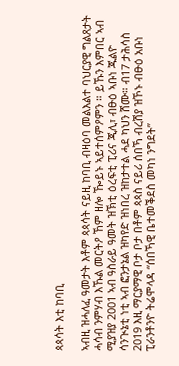ጳጳሳት እቲ ከባቢ

ኣብዚ ዝሓለፈ ዓመታት እቶም ጳጳሳት ናይዚ ከባቢ ብዛዕባ መልእልተ ባህርያዊ ግልጸታት ሓሳብ ንምሃብ እኹል መርትዖ ኸም ዘሎ ዀይኑ ኣይተሰምዖምን ። ይኹን እምበር ኣብ ሚያዝያ 2001 ኣብ ዓስራይ ዓመት ዝኽቲ ዕረፍቲ ፒሪና ጂሊ፣ ብፁዕ ኣቡነ ጁልዮ ሳንጒኔቲ ነቲ ኣብ ፎንታኔል ዝካየድ ዝነበረ ዝከታተል ሓደ ካህን ሸሙ። ብ17 ታሕሳስ 2019 እዚ ማርያማዊ ቦታ ቦታ በቶም ጳጳስ ናይሪ ሰበኻ ብረሽያ ዝኾኑ ብፁዕ አቡነ ፒራንቶንዮ ትሬሞላዳ “ሰበኻዊ ቤተመቕደስ መካነ ንግደት”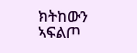ክትከውን ኣፍልጦ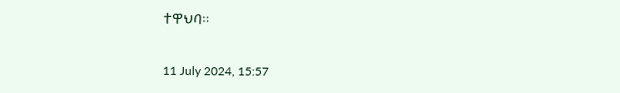ተዋህባ።

11 July 2024, 15:57